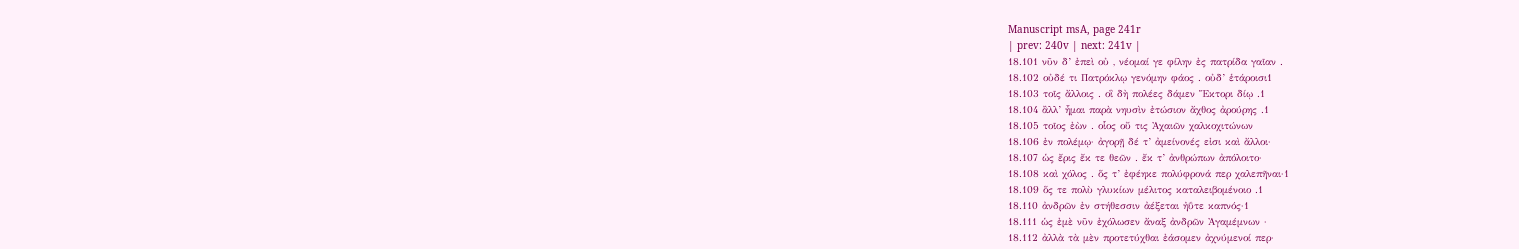Manuscript msA, page 241r
| prev: 240v | next: 241v |
18.101 νῦν δ’ ἐπεὶ οὐ , νέομαί γε φίλην ἐς πατρίδα γαῖαν .
18.102 οὐδέ τι Πατρόκλῳ γενόμην φάος . οὐδ’ ἑτάροισι1
18.103 τοῖς ἄλλοις . οἳ δὴ πολέες δάμεν Ἕκτορι δίῳ .1
18.104 ἂλλ’ ἧμαι παρὰ νηυσὶν ἐτώσιον ἄχθος ἀρούρης .1
18.105 τοῖος ἐὼν . οἷος οὔ τις Ἀχαιῶν χαλκοχιτώνων
18.106 ἐν πολέμῳ· ἀγορῇ δέ τ’ ἀμείνονές εἰσι καὶ ἄλλοι·
18.107 ὡς ἔρις ἔκ τε θεῶν . ἔκ τ’ ἀνθρώπων ἀπόλοιτο·
18.108 καὶ χόλος . ὅς τ’ ἐφέηκε πολύφρονά περ χαλεπῆναι·1
18.109 ὅς τε πολὺ γλυκίων μέλιτος καταλειβομένοιο .1
18.110 ἀνδρῶν ἐν στήθεσσιν ἀέξεται ἠΰτε καπνός·1
18.111 ὡς ἐμὲ νῦν ἐχόλωσεν ἄναξ ἀνδρῶν Ἀγαμέμνων ·
18.112 ἀλλὰ τὰ μὲν προτετύχθαι ἐάσομεν ἀχνύμενοί περ·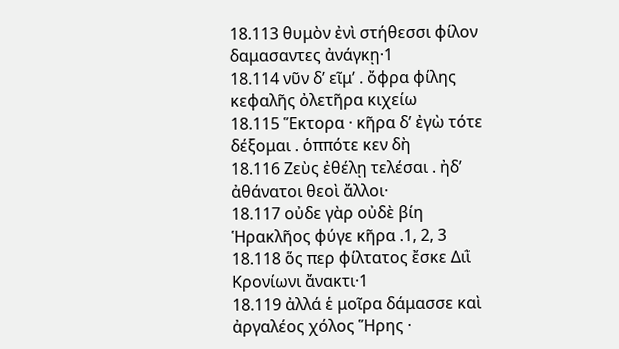18.113 θυμὸν ἐνὶ στήθεσσι φίλον δαμασαντες ἀνάγκῃ·1
18.114 νῦν δ’ εῖμ’ . ὄφρα φίλης κεφαλῆς ὀλετῆρα κιχείω
18.115 Ἕκτορα · κῆρα δ’ ἐγὼ τότε δέξομαι . ὁππότε κεν δὴ
18.116 Ζεὺς ἐθέλῃ τελέσαι . ἠδ’ ἀθάνατοι θεοὶ ἄλλοι·
18.117 οὐδε γὰρ οὐδὲ βίη Ἡρακλῆος φύγε κῆρα .1, 2, 3
18.118 ὅς περ φίλτατος ἔσκε Διῒ Κρονίωνι ἄνακτι·1
18.119 ἀλλά ἑ μοῖρα δάμασσε καὶ ἀργαλέος χόλος Ἥρης ·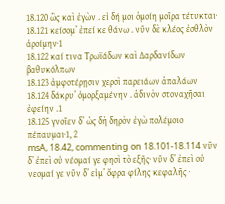18.120 ὣς καὶ ἐγὼν . εἰ δή μοι ὁμοίη μοῖρα τέτυκται·
18.121 κείσομ’ ἐπεί κε θάνω . νῦν δὲ κλέος ἐσθλὸν ἀροίμην·1
18.122 καί τινα Τρωϊάδων καὶ Δαρδανίδων βαθυκόλπων
18.123 ἀμφοτέρῃσιν χερσὶ παρειάων ἁπαλάων
18.124 δάκρυ’ ὀμορξαμένην . ἁδινὸν στοναχῆσαι ἐφείην .1
18.125 γνοῖεν δ’ ὡς δὴ δηρὸν ἐγὼ πολέμοιο πέπαυμαι·1, 2
msA, 18.42, commenting on 18.101-18.114 νῦν δ’ ἐπεὶ οὐ νέομαί γε φησὶ τὸ εξῆς· νῦν δ’ ἐπεὶ οὐ νεομαί γε νῦν δ’ εἰμ’ ὄφρα φίλης κεφαλῆς ·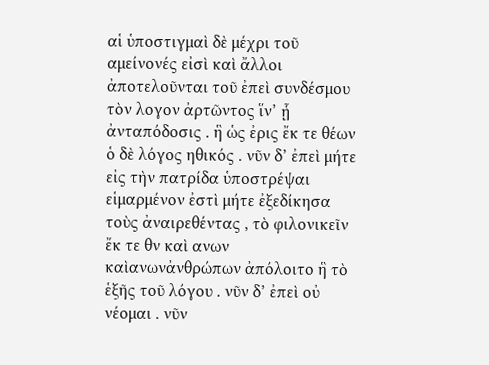αἱ ὑποστιγμαὶ δὲ μέχρι τοῦ αμείνονές εἰσὶ καὶ ἄλλοι ἀποτελοῦνται τοῦ ἐπεὶ συνδέσμου τὸν λογον ἀρτῶντος ἵν’ ᾗ ἀνταπόδοσις . ἣ ὡς ἐρις ἔκ τε θέων ὁ δὲ λόγος ηθικός . νῦν δ’ ἐπεὶ μήτε εἰς τὴν πατρίδα ὑποστρέψαι εἱμαρμένον ἐστὶ μήτε ἐξεδίκησα τοὺς ἀναιρεθέντας , τὸ φιλονικεῖν ἔκ τε θν καὶ ανων καὶανωνἀνθρώπων ἀπόλοιτο ἣ τὸ ἑξῆς τοῦ λόγου . νῦν δ’ ἐπεὶ οὐ νέομαι . νῦν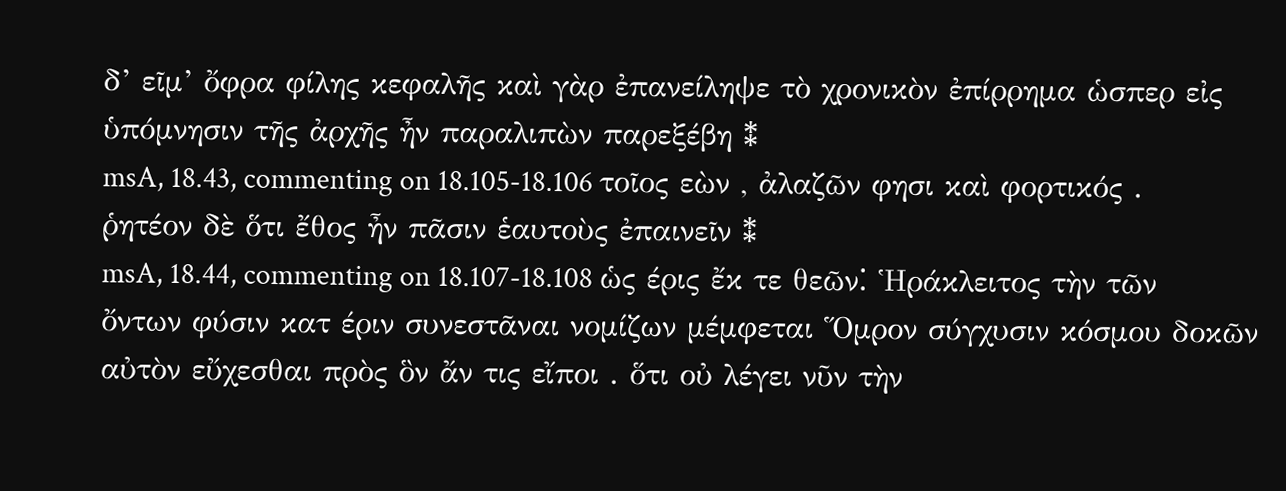δ’ εῖμ’ ὄφρα φίλης κεφαλῆς καὶ γὰρ ἐπανείληψε τὸ χρονικὸν ἐπίρρημα ὡσπερ εἰς ὑπόμνησιν τῆς ἀρχῆς ἦν παραλιπὼν παρεξέβη ⁑
msA, 18.43, commenting on 18.105-18.106 τοῖος εὼν , ἀλαζῶν φησι καὶ φορτικός . ῥητέον δὲ ὅτι ἔθος ἦν πᾶσιν ἑαυτοὺς ἐπαινεῖν ⁑
msA, 18.44, commenting on 18.107-18.108 ὡς έρις ἔκ τε θεῶν⁚ Ἡράκλειτος τὴν τῶν ὄντων φύσιν κατ έριν συνεστᾶναι νομίζων μέμφεται Ὅμρον σύγχυσιν κόσμου δοκῶν αὐτὸν εὔχεσθαι πρὸς ὃν ἄν τις εἴποι . ὅτι οὐ λέγει νῦν τὴν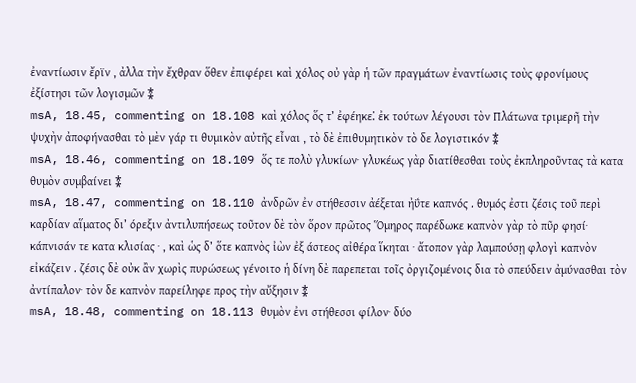ἐναντίωσιν ἔρϊν , ἀλλα τὴν ἔχθραν ὅθεν ἐπιφέρει καὶ χόλος οὐ γὰρ ἡ τῶν πραγμάτων ἐναντίωσις τοὺς φρονίμους ἐξίστησι τῶν λογισμῶν ⁑
msA, 18.45, commenting on 18.108 καὶ χόλος ὅς τ’ ἐφέηκε⁚ ἐκ τούτων λέγουσι τὸν Πλάτωνα τριμερῆ τὴν ψυχὴν ἀποφήνασθαι τὸ μὲν γάρ τι θυμικὸν αὐτῆς εἶναι , τὸ δὲ ἐπιθυμητικὸν τὸ δε λογιστικόν ⁑
msA, 18.46, commenting on 18.109 ὅς τε πολὺ γλυκίων· γλυκέως γὰρ διατίθεσθαι τοὺς ἐκπληροῦντας τὰ κατα θυμὸν συμβαίνει ⁑
msA, 18.47, commenting on 18.110 ἀνδρῶν ἐν στήθεσσιν ἀέξεται ἠΰτε καπνός . θυμός ἐστι ζέσις τοῦ περὶ καρδίαν αἵματος δι’ όρεξιν ἀντιλυπήσεως τοῦτον δὲ τὸν ὅρον πρῶτος Ὅμηρος παρέδωκε καπνὸν γὰρ τὸ πῦρ φησί· κάπνισάν τε κατα κλισίας · , καὶ ὡς δ’ ὅτε καπνὸς ἰὼν ἐξ άστεος αἰθέρα ἵκηται · ἄτοπον γὰρ λαμπούσῃ φλογὶ καπνὸν εἰκάζειν . ζέσις δὲ οὐκ ἂν χωρὶς πυρώσεως γένοιτο ἡ δίνη δὲ παρεπεται τοῖς ὀργιζομένοις δια τὸ σπεύδειν ἀμύνασθαι τὸν ἀντίπαλον· τὸν δε καπνὸν παρείληφε προς τὴν αὔξησιν ⁑
msA, 18.48, commenting on 18.113 θυμὸν ἐνι στήθεσσι φίλον· δύο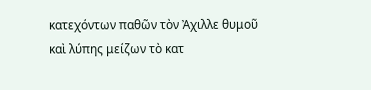κατεχόντων παθῶν τὸν Ἀχιλλε θυμοῦ καὶ λύπης μείζων τὸ κατ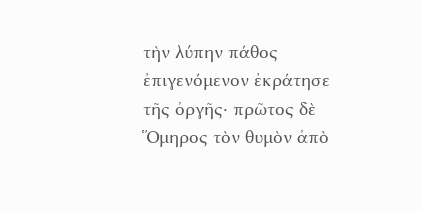τὴν λύπην πάθος ἐπιγενόμενον ἐκράτησε τῆς ὀργῆς· πρῶτος δὲ Ὅμηρος τὸν θυμὸν ἀπὸ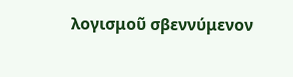λογισμοῦ σβεννύμενον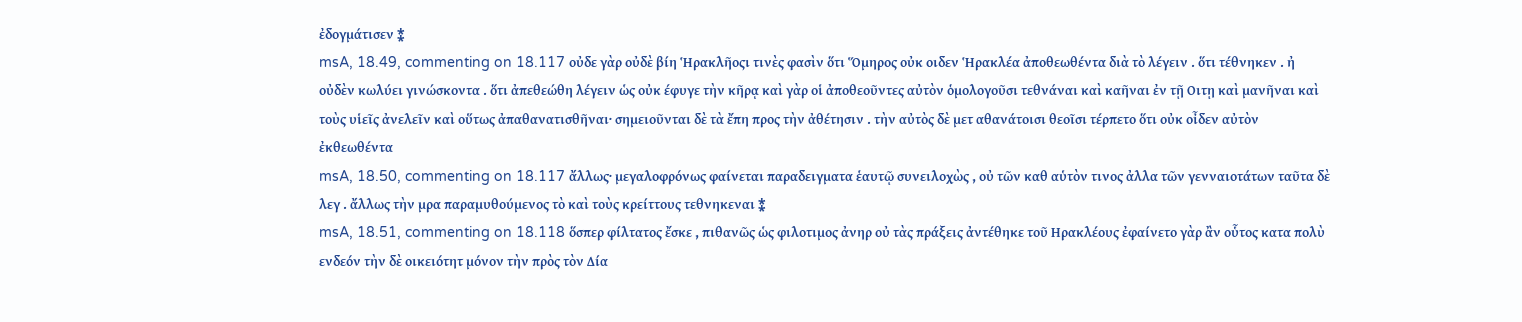ἐδογμάτισεν ⁑
msA, 18.49, commenting on 18.117 οὐδε γὰρ οὐδὲ βίη Ἡρακλῆοςι τινὲς φασὶν ὅτι Ὅμηρος οὐκ οιδεν Ἡρακλέα ἀποθεωθέντα διὰ τὸ λέγειν . ὅτι τέθνηκεν . ἠ οὐδὲν κωλύει γινώσκοντα . ὅτι ἀπεθεώθη λέγειν ὡς οὐκ έφυγε τὴν κῆρᾳ καὶ γὰρ οἱ ἀποθεοῦντες αὐτὸν ὁμολογοῦσι τεθνάναι καὶ καῆναι ἐν τῇ Οιτῃ καὶ μανῆναι καὶ τοὺς υἱεῖς ἀνελεῖν καὶ οὕτως ἀπαθανατισθῆναι· σημειοῦνται δὲ τὰ ἔπη προς τὴν ἀθέτησιν . τὴν αὐτὸς δὲ μετ αθανάτοισι θεοῖσι τέρπετο ὅτι οὐκ οἶδεν αὐτὸν ἐκθεωθέντα
msA, 18.50, commenting on 18.117 ἄλλως· μεγαλοφρόνως φαίνεται παραδειγματα ἑαυτῷ συνειλοχὼς , οὐ τῶν καθ αὑτὸν τινος ἀλλα τῶν γενναιοτάτων ταῦτα δὲ λεγ . ἄλλως τὴν μρα παραμυθούμενος τὸ καὶ τοὺς κρείττους τεθνηκεναι ⁑
msA, 18.51, commenting on 18.118 ὅσπερ φίλτατος ἔσκε , πιθανῶς ὡς φιλοτιμος ἀνηρ οὐ τὰς πράξεις ἀντέθηκε τοῦ Ηρακλέους ἐφαίνετο γὰρ ἂν οὗτος κατα πολὺ ενδεόν τὴν δὲ οικειότητ μόνον τὴν πρὸς τὸν Δία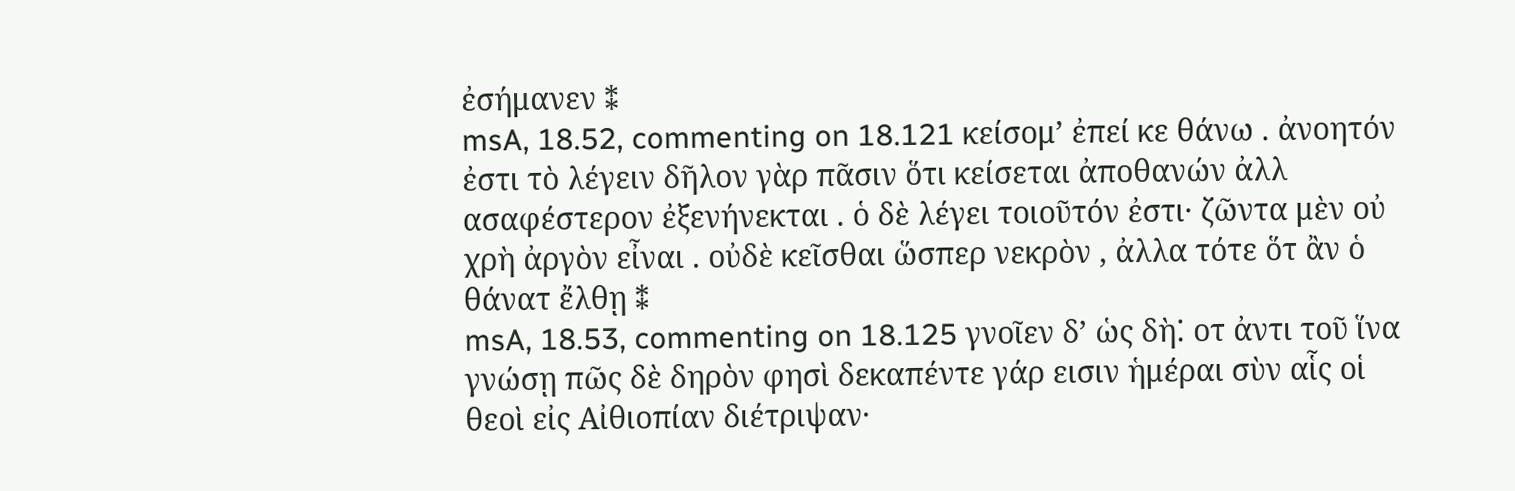ἐσήμανεν ⁑
msA, 18.52, commenting on 18.121 κείσομ’ ἐπεί κε θάνω . ἀνοητόν ἐστι τὸ λέγειν δῆλον γὰρ πᾶσιν ὅτι κείσεται ἀποθανών ἀλλ ασαφέστερον ἐξενήνεκται . ὁ δὲ λέγει τοιοῦτόν ἐστι· ζῶντα μὲν οὐ χρὴ ἀργὸν εἶναι . οὐδὲ κεῖσθαι ὥσπερ νεκρὸν , ἀλλα τότε ὅτ ἂν ὁ θάνατ ἔλθῃ ⁑
msA, 18.53, commenting on 18.125 γνοῖεν δ’ ὡς δὴ⁚ οτ ἀντι τοῦ ἵνα γνώσῃ πῶς δὲ δηρὸν φησὶ δεκαπέντε γάρ εισιν ἡμέραι σὺν αἷς οἱ θεοὶ εἰς Αἰθιοπίαν διέτριψαν·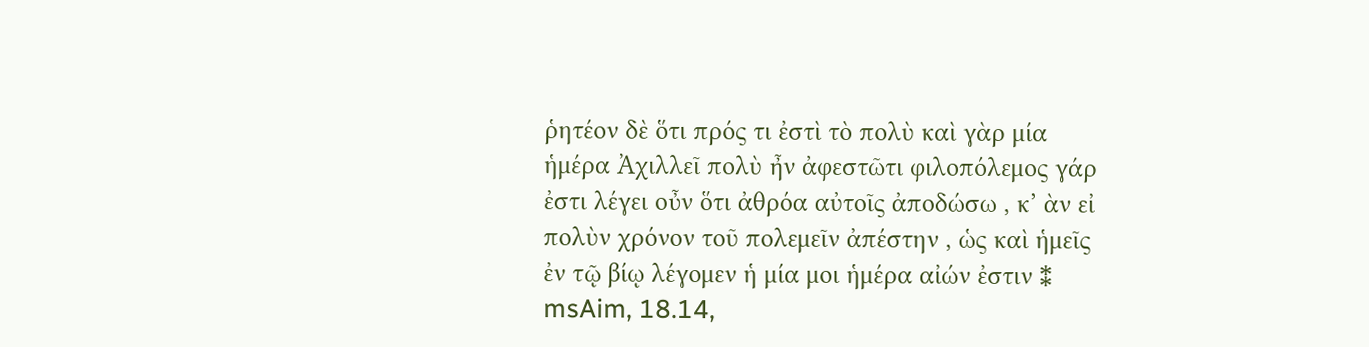ῥητέον δὲ ὅτι πρός τι ἐστὶ τὸ πολὺ καὶ γὰρ μία ἡμέρα Ἀχιλλεῖ πολὺ ἦν ἀφεστῶτι φιλοπόλεμος γάρ ἐστι λέγει οὖν ὅτι ἀθρόα αὐτοῖς ἀποδώσω , κ’ ὰν εἰ πολὺν χρόνον τοῦ πολεμεῖν ἀπέστην , ὡς καὶ ἡμεῖς ἐν τῷ βίῳ λέγομεν ἡ μία μοι ἡμέρα αἰών ἐστιν ⁑
msAim, 18.14,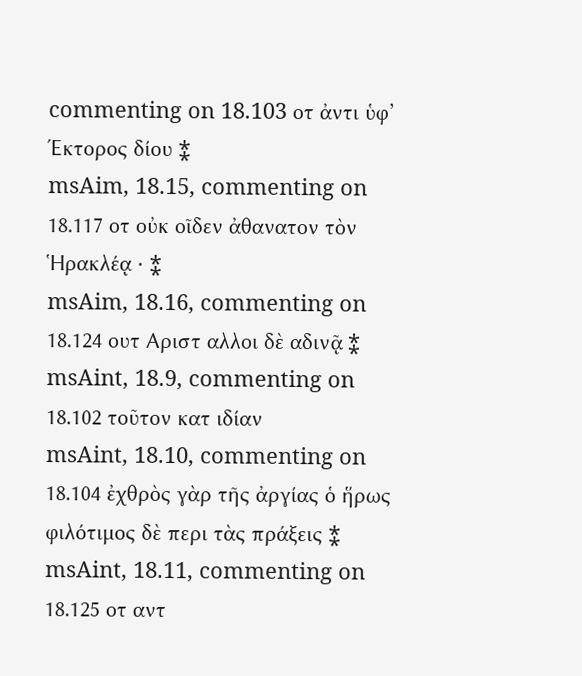commenting on 18.103 οτ ἀντι ὑφ’ Έκτορος δίου ⁑
msAim, 18.15, commenting on 18.117 οτ οὐκ οῖδεν ἀθανατον τὸν Ἡρακλέᾳ · ⁑
msAim, 18.16, commenting on 18.124 ουτ Αριστ αλλοι δὲ αδινᾷ ⁑
msAint, 18.9, commenting on 18.102 τοῦτον κατ ιδίαν
msAint, 18.10, commenting on 18.104 ἐχθρὸς γὰρ τῆς ἀργίας ὁ ἥρως φιλότιμος δὲ περι τὰς πράξεις ⁑
msAint, 18.11, commenting on 18.125 οτ αντ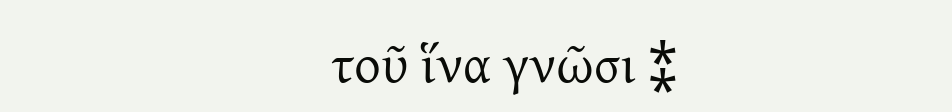τοῦ ἵνα γνῶσι ⁑